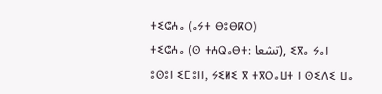ⵜⵉⵛⵄⴰ (ⴰⵢⵜ ⴱⵓⴱⴽⵔ)
ⵜⵉⵛⵄⴰ (ⵙ ⵜⵄⵕⴰⴱⵜ: تشعا), ⵉⴳⴰ ⵢⴰⵏ ⵓⵙⵓⵏ ⵉⵎⵓⵏⵏ, ⵢⵉⵍⵉ ⴳ ⵜⴳⵔⴰⵡⵜ ⵏ ⵙⵉⴷⵉ ⵡⴰ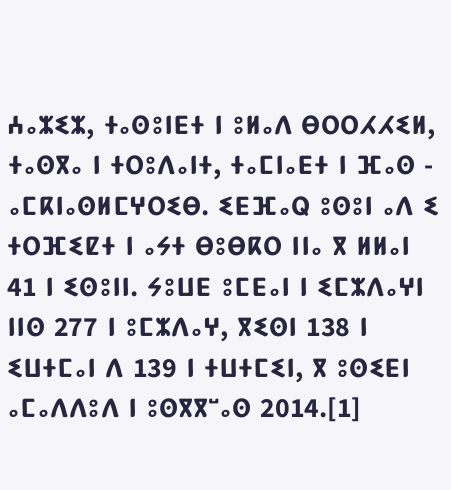ⵄⴰⵣⵉⵣ, ⵜⴰⵙⵓⵏⴹⵜ ⵏ ⵓⵍⴰⴷ ⴱⵔⵔⵃⵃⵉⵍ, ⵜⴰⵙⴳⴰ ⵏ ⵜⵔⵓⴷⴰⵏⵜ, ⵜⴰⵎⵏⴰⴹⵜ ⵏ ⴼⴰⵙ - ⴰⵎⴽⵏⴰⵙⵍⵎⵖⵔⵉⴱ. ⵉⴹⴼⴰⵕ ⵓⵙⵓⵏ ⴰⴷ ⵉ ⵜⵔⴼⵉⵇⵜ ⵏ ⴰⵢⵜ ⴱⵓⴱⴽⵔ ⵏⵏⴰ ⴳ ⵍⵍⴰⵏ 41 ⵏ ⵉⵙⵓⵏⵏ. ⵢⵓⵡⴹ ⵓⵎⴹⴰⵏ ⵏ ⵉⵎⵣⴷⴰⵖⵏ ⵏⵏⵙ 277 ⵏ ⵓⵎⵣⴷⴰⵖ, ⴳⵉⵙⵏ 138 ⵏ ⵉⵡⵜⵎⴰⵏ ⴷ 139 ⵏ ⵜⵡⵜⵎⵉⵏ, ⴳ ⵓⵙⵉⴹⵏ ⴰⵎⴰⴷⴷⵓⴷ ⵏ ⵓⵙⴳⴳⵯⴰⵙ 2014.[1]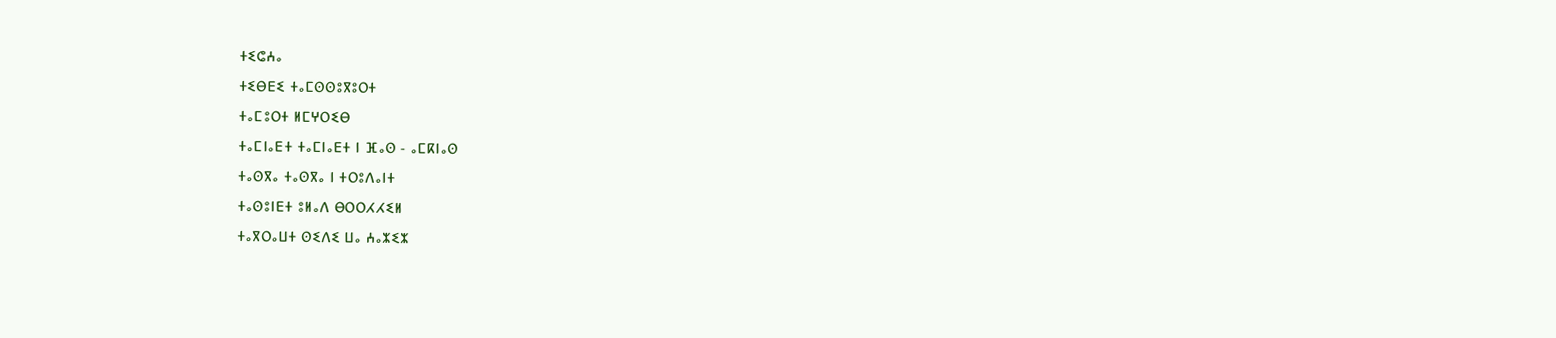ⵜⵉⵛⵄⴰ
ⵜⵉⴱⴹⵉ ⵜⴰⵎⵙⵙⵓⴳⵓⵔⵜ
ⵜⴰⵎⵓⵔⵜ ⵍⵎⵖⵔⵉⴱ
ⵜⴰⵎⵏⴰⴹⵜ ⵜⴰⵎⵏⴰⴹⵜ ⵏ ⴼⴰⵙ - ⴰⵎⴽⵏⴰⵙ
ⵜⴰⵙⴳⴰ ⵜⴰⵙⴳⴰ ⵏ ⵜⵔⵓⴷⴰⵏⵜ
ⵜⴰⵙⵓⵏⴹⵜ ⵓⵍⴰⴷ ⴱⵔⵔⵃⵃⵉⵍ
ⵜⴰⴳⵔⴰⵡⵜ ⵙⵉⴷⵉ ⵡⴰ ⵄⴰⵣⵉⵣ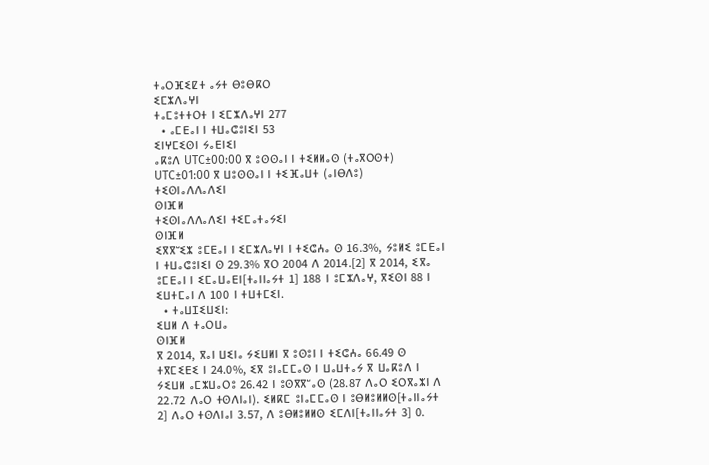ⵜⴰⵔⴼⵉⵇⵜ ⴰⵢⵜ ⴱⵓⴱⴽⵔ
ⵉⵎⵣⴷⴰⵖⵏ
ⵜⴰⵎⵓⵜⵜⵔⵜ ⵏ ⵉⵎⵣⴷⴰⵖⵏ 277
  • ⴰⵎⴹⴰⵏ ⵏ ⵜⵡⴰⵛⵓⵏⵉⵏ 53
ⵉⵏⵖⵎⵉⵙⵏ ⵢⴰⴹⵏⵉⵏ
ⴰⴽⵓⴷ UTC±00:00 ⴳ ⵓⵙⵙⴰⵏ ⵏ ⵜⵉⵍⵍⴰⵙ (ⵜⴰⴳⵔⵙⵜ)
UTC±01:00 ⴳ ⵡⵓⵙⵙⴰⵏ ⵏ ⵜⵉⴼⴰⵡⵜ (ⴰⵏⴱⴷⵓ)
ⵜⵉⵙⵏⴰⴷⴷⴰⴷⵉⵏ
ⵙⵏⴼⵍ
ⵜⵉⵙⵏⴰⴷⴷⴰⴷⵉⵏ ⵜⵉⵎⴰⵜⴰⵢⵉⵏ
ⵙⵏⴼⵍ
ⵉⴳⴳⵯⵉⵣ ⵓⵎⴹⴰⵏ ⵏ ⵉⵎⵣⴷⴰⵖⵏ ⵏ ⵜⵉⵛⵄⴰ ⵙ 16.3%, ⵢⵓⵍⵉ ⵓⵎⴹⴰⵏ ⵏ ⵜⵡⴰⵛⵓⵏⵉⵏ ⵙ 29.3% ⴳⵔ 2004 ⴷ 2014.[2] ⴳ 2014, ⵉⴳⴰ ⵓⵎⴹⴰⵏ ⵏ ⵉⵎⴰⵡⴰⴹⵏ[ⵜⴰⵏⵏⴰⵢⵜ 1] 188 ⵏ ⵓⵎⵣⴷⴰⵖ, ⴳⵉⵙⵏ 88 ⵏ ⵉⵡⵜⵎⴰⵏ ⴷ 100 ⵏ ⵜⵡⵜⵎⵉⵏ.
  • ⵜⴰⵡⵊⵉⵡⵉⵏ:
ⵉⵡⵍ ⴷ ⵜⴰⵔⵡⴰ
ⵙⵏⴼⵍ
ⴳ 2014, ⴳⴰⵏ ⵡⵉⵏⴰ ⵢⵉⵡⵍⵏ ⴳ ⵓⵙⵓⵏ ⵏ ⵜⵉⵛⵄⴰ 66.49 ⵙ ⵜⴳⵎⵉⴹⵉ ⵏ 24.0%, ⵉⴳ ⵓⵏⴰⵎⵎⴰⵙ ⵏ ⵡⴰⵡⵜⴰⵢ ⴳ ⵡⴰⴽⵓⴷ ⵏ ⵢⵉⵡⵍ ⴰⵎⵣⵡⴰⵔⵓ 26.42 ⵏ ⵓⵙⴳⴳⵯⴰⵙ (28.87 ⴷⴰⵔ ⵉⵔⴳⴰⵣⵏ ⴷ 22.72 ⴷⴰⵔ ⵜⵙⴷⵏⴰⵏ). ⵉⵍⴽⵎ ⵓⵏⴰⵎⵎⴰⵙ ⵏ ⵓⴱⵍⵓⵍⵍⵙ[ⵜⴰⵏⵏⴰⵢⵜ 2] ⴷⴰⵔ ⵜⵙⴷⵏⴰⵏ 3.57, ⴷ ⵓⴱⵍⵓⵍⵍⵙ ⵉⵎⴷⵏ[ⵜⴰⵏⵏⴰⵢⵜ 3] 0.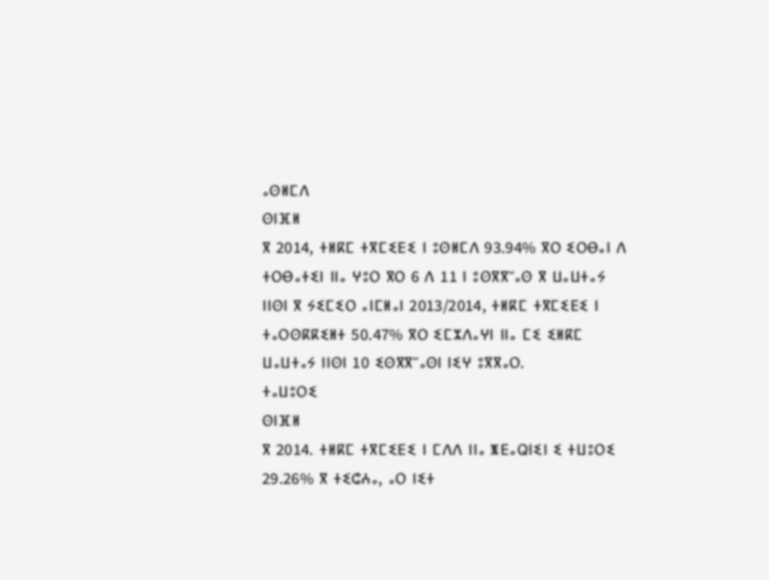ⴰⵙⵍⵎⴷ
ⵙⵏⴼⵍ
ⴳ 2014, ⵜⵍⴽⵎ ⵜⴳⵎⵉⴹⵉ ⵏ ⵓⵙⵍⵎⴷ 93.94% ⴳⵔ ⵉⵔⴱⴰⵏ ⴷ ⵜⵔⴱⴰⵜⵉⵏ ⵏⵏⴰ ⵖⵓⵔ ⴳⵔ 6 ⴷ 11 ⵏ ⵓⵙⴳⴳⵯⴰⵙ ⴳ ⵡⴰⵡⵜⴰⵢ ⵏⵏⵙⵏ ⴳ ⵢⵉⵎⵉⵔ ⴰⵏⵎⵍⴰⵏ 2013/2014, ⵜⵍⴽⵎ ⵜⴳⵎⵉⴹⵉ ⵏ ⵜⴰⵔⵙⴽⴽⵉⵍⵜ 50.47% ⴳⵔ ⵉⵎⵣⴷⴰⵖⵏ ⵏⵏⴰ ⵎⵉ ⵉⵍⴽⵎ ⵡⴰⵡⵜⴰⵢ ⵏⵏⵙⵏ 10 ⵉⵙⴳⴳⵯⴰⵙⵏ ⵏⵉⵖ ⵓⴳⴳⴰⵔ.
ⵜⴰⵡⵓⵔⵉ
ⵙⵏⴼⵍ
ⴳ 2014. ⵜⵍⴽⵎ ⵜⴳⵎⵉⴹⵉ ⵏ ⵎⴷⴷ ⵏⵏⴰ ⵥⴹⴰⵕⵏⵉⵏ ⵉ ⵜⵡⵓⵔⵉ 29.26% ⴳ ⵜⵉⵛⵄⴰ, ⴰⵔ ⵏⵉⵜ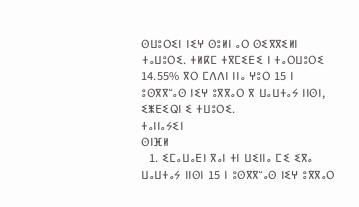ⵙⵡⵓⵔⵉⵏ ⵏⵉⵖ ⵙⵓⵍⵏ ⴰⵔ ⵙⵉⴳⴳⵉⵍⵏ ⵜⴰⵡⵓⵔⵉ. ⵜⵍⴽⵎ ⵜⴳⵎⵉⴹⵉ ⵏ ⵜⴰⵔⵡⵓⵔⵉ 14.55% ⴳⵔ ⵎⴷⴷⵏ ⵏⵏⴰ ⵖⵓⵔ 15 ⵏ ⵓⵙⴳⴳⵯⴰⵙ ⵏⵉⵖ ⵓⴳⴳⴰⵔ ⴳ ⵡⴰⵡⵜⴰⵢ ⵏⵏⵙⵏ, ⵉⵥⴹⵉⵕⵏ ⵉ ⵜⵡⵓⵔⵉ.
ⵜⴰⵏⵏⴰⵢⵉⵏ
ⵙⵏⴼⵍ
  1. ⵉⵎⴰⵡⴰⴹⵏ ⴳⴰⵏ ⵜⵏ ⵡⵉⵏⵏⴰ ⵎⵉ ⵉⴳⴰ ⵡⴰⵡⵜⴰⵢ ⵏⵏⵙⵏ 15 ⵏ ⵓⵙⴳⴳⵯⴰⵙ ⵏⵉⵖ ⵓⴳⴳⴰⵔ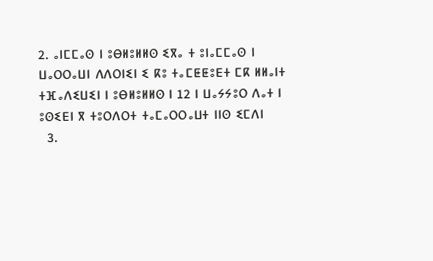2. ⴰⵏⵎⵎⴰⵙ ⵏ ⵓⴱⵍⵓⵍⵍⵙ ⵉⴳⴰ ⵜ ⵓⵏⴰⵎⵎⴰⵙ ⵏ ⵡⴰⵔⵔⴰⵡⵏ ⴷⴷⵔⵏⵉⵏ ⵉ ⴽⵓ ⵜⴰⵎⵟⵟⵓⴹⵜ ⵎⴽ ⵍⵍⴰⵏⵜ ⵜⴼⴰⴷⵉⵡⵉⵏ ⵏ ⵓⴱⵍⵓⵍⵍⵙ ⵏ 12 ⵏ ⵡⴰⵢⵢⵓⵔ ⴷⴰⵜ ⵏ ⵓⵙⵉⴹⵏ ⴳ ⵜⵓⵔⴷⵔⵜ ⵜⴰⵎⴰⵔⵔⴰⵡⵜ ⵏⵏⵙ ⵉⵎⴷⵏ
  3.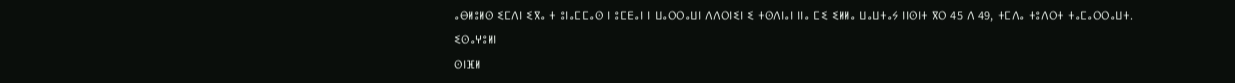ⴰⴱⵍⵓⵍⵙ ⵉⵎⴷⵏ ⵉⴳⴰ ⵜ ⵓⵏⴰⵎⵎⴰⵙ ⵏ ⵓⵎⴹⴰⵏ ⵏ ⵡⴰⵔⵔⴰⵡⵏ ⴷⴷⵔⵏⵉⵏ ⵉ ⵜⵙⴷⵏⴰⵏ ⵏⵏⴰ ⵎⵉ ⵉⵍⵍⴰ ⵡⴰⵡⵜⴰⵢ ⵏⵏⵙⵏⵜ ⴳⵔ 45 ⴷ 49, ⵜⵎⴷⴰ ⵜⵓⴷⵔⵜ ⵜⴰⵎⴰⵔⵔⴰⵡⵜ.
ⵉⵙⴰⵖⵓⵍⵏ
ⵙⵏⴼⵍ